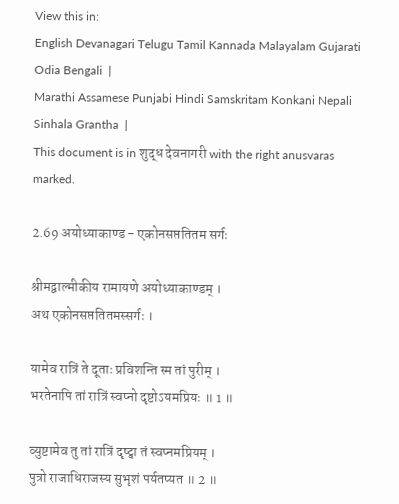View this in:
English Devanagari Telugu Tamil Kannada Malayalam Gujarati Odia Bengali  |
Marathi Assamese Punjabi Hindi Samskritam Konkani Nepali Sinhala Grantha  |
This document is in शुद्ध देवनागरी with the right anusvaras marked.

2.69 अयोध्याकाण्ड - एकोनसप्ततितम सर्गः

श्रीमद्वाल्मीकीय रामायणे अयोध्याकाण्डम् ।
अथ एकोनसप्ततितमस्सर्गः ।

यामेव रात्रिं ते दूताः प्रविशन्ति स्म तां पुरीम् ।
भरतेनापि तां रात्रिं स्वप्नो दृष्टोऽयमप्रियः ॥ 1 ॥

व्युष्टामेव तु तां रात्रिं दृष्ट्वा तं स्वप्नमप्रियम् ।
पुत्रो राजाधिराजस्य सुभृशं पर्यतप्यत ॥ 2 ॥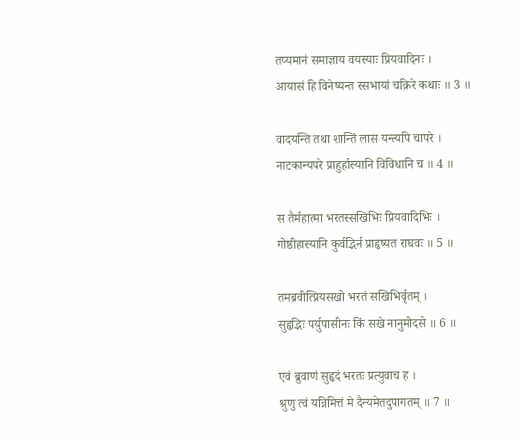तप्यमानं समाज्ञाय वयस्याः प्रियवादिनः ।
आयासं हि विनेष्यन्त स्सभायां चक्रिरे कथाः ॥ 3 ॥

वादयन्ति तथा शान्तिं लास यन्त्यपि चापरे ।
नाटकान्यपरे प्राहुर्हास्यानि विविधानि च ॥ 4 ॥

स तैर्महात्मा भरतस्सखिभिः प्रियवादिभिः ।
गोष्ठीहास्यानि कुर्वद्भिर्न प्राहृष्यत राघवः ॥ 5 ॥

तमब्रवीत्प्रियसखो भरतं सखिभिर्वृतम् ।
सुहृद्भिः पर्युपासीनः किं सखे नानुमोदसे ॥ 6 ॥

एवं ब्रुवाणं सुहृदं भरतः प्रत्युवाच ह ।
श्रुणु त्वं यन्निमित्तं मे दैन्यमेतदुपागतम् ॥ 7 ॥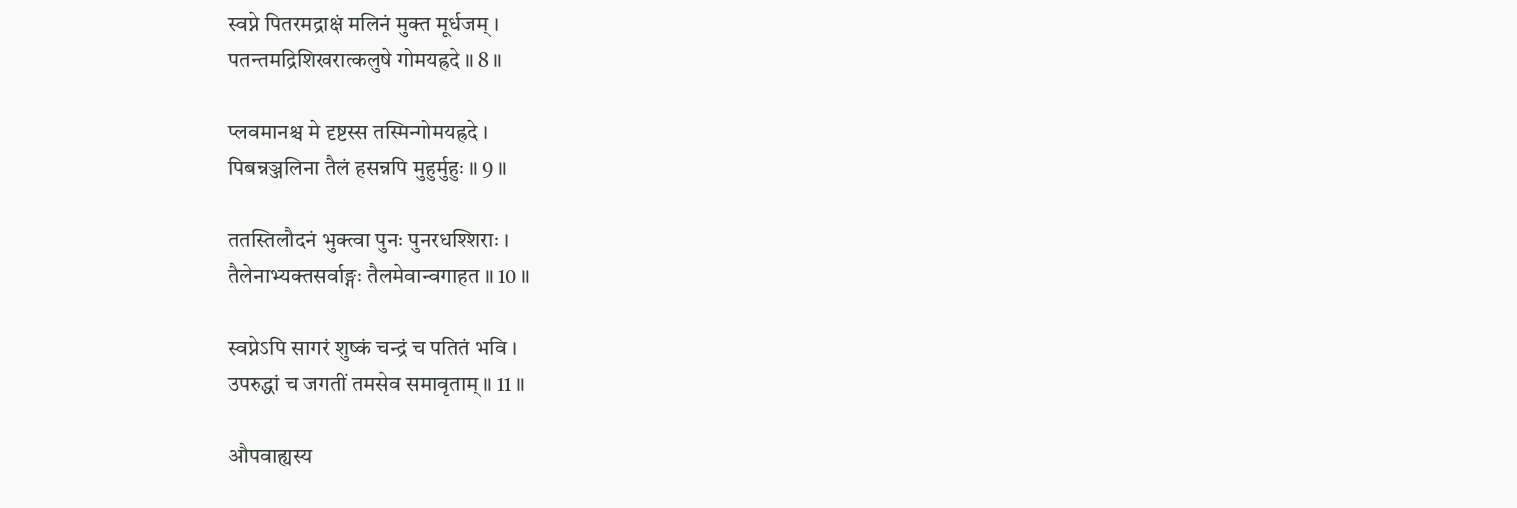स्वप्ने पितरमद्राक्षं मलिनं मुक्त मूर्धजम् ।
पतन्तमद्रिशिखरात्कलुषे गोमयह्रदे ॥ 8 ॥

प्लवमानश्च मे दृष्टस्स तस्मिन्गोमयह्रदे ।
पिबन्नञ्जलिना तैलं हसन्नपि मुहुर्मुहुः ॥ 9 ॥

ततस्तिलौदनं भुक्त्वा पुनः पुनरधश्शिराः ।
तैलेनाभ्यक्तसर्वाङ्गः तैलमेवान्वगाहत ॥ 10 ॥

स्वप्नेऽपि सागरं शुष्कं चन्द्रं च पतितं भवि ।
उपरुद्धां च जगतीं तमसेव समावृताम् ॥ 11 ॥

औपवाह्यस्य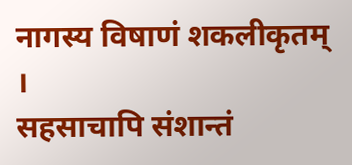नागस्य विषाणं शकलीकृतम् ।
सहसाचापि संशान्तं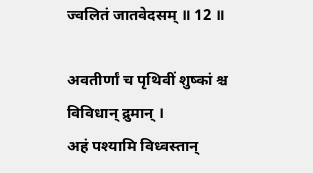ज्वलितं जातवेदसम् ॥ 12 ॥

अवतीर्णां च पृथिवीं शुष्कां श्च विविधान् द्रुमान् ।
अहं पश्यामि विध्वस्तान्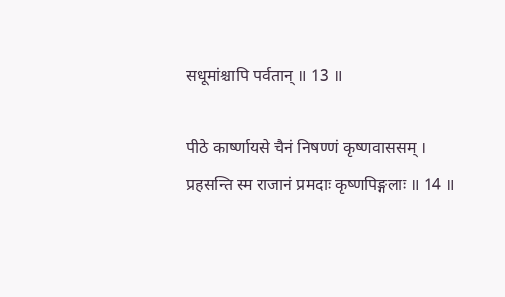सधूमांश्चापि पर्वतान् ॥ 13 ॥

पीठे कार्ष्णायसे चैनं निषण्णं कृष्णवाससम् ।
प्रहसन्ति स्म राजानं प्रमदाः कृष्णपिङ्गलाः ॥ 14 ॥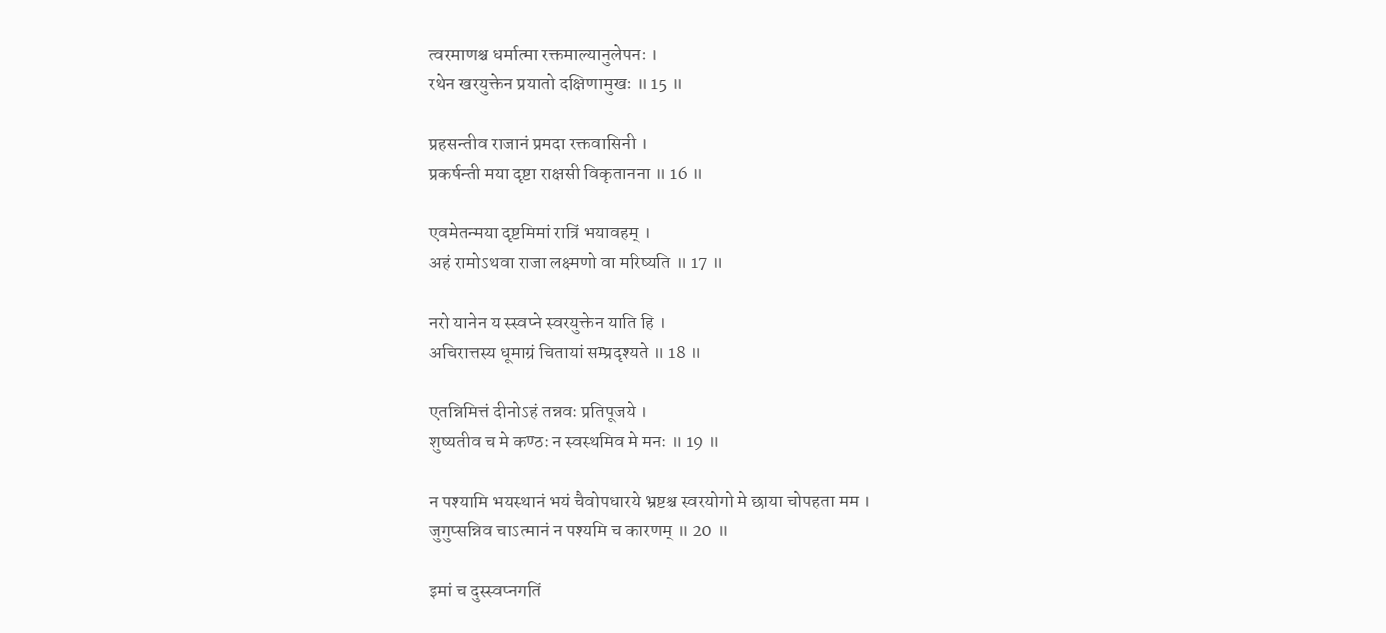त्वरमाणश्च धर्मात्मा रक्तमाल्यानुलेपनः ।
रथेन खरयुक्तेन प्रयातो दक्षिणामुखः ॥ 15 ॥

प्रहसन्तीव राजानं प्रमदा रक्तवासिनी ।
प्रकर्षन्ती मया दृष्टा राक्षसी विकृतानना ॥ 16 ॥

एवमेतन्मया दृष्टमिमां रात्रिं भयावहम् ।
अहं रामोऽथवा राजा लक्ष्मणो वा मरिष्यति ॥ 17 ॥

नरो यानेन य स्स्वप्ने स्वरयुक्तेन याति हि ।
अचिरात्तस्य धूमाग्रं चितायां सम्प्रदृश्यते ॥ 18 ॥

एतन्निमित्तं दीनोऽहं तन्नवः प्रतिपूजये ।
शुष्यतीव च मे कण्ठः न स्वस्थमिव मे मनः ॥ 19 ॥

न पश्यामि भयस्थानं भयं चैवोपधारये भ्रष्टश्च स्वरयोगो मे छाया चोपहता मम ।
जुगुप्सन्निव चाऽत्मानं न पश्यमि च कारणम् ॥ 20 ॥

इमां च दुस्स्वप्नगतिं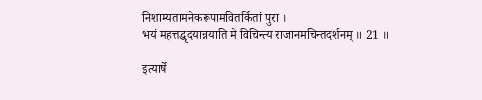निशाम्यतामनेकरूपामवितर्कितां पुरा ।
भयं महत्तद्धृदयान्नयाति मे विचिन्त्य राजानमचिन्तदर्शनम् ॥ 21 ॥

इत्यार्षे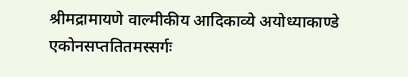श्रीमद्रामायणे वाल्मीकीय आदिकाव्ये अयोध्याकाण्डे एकोनसप्ततितमस्सर्गः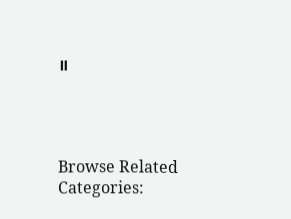॥




Browse Related Categories: